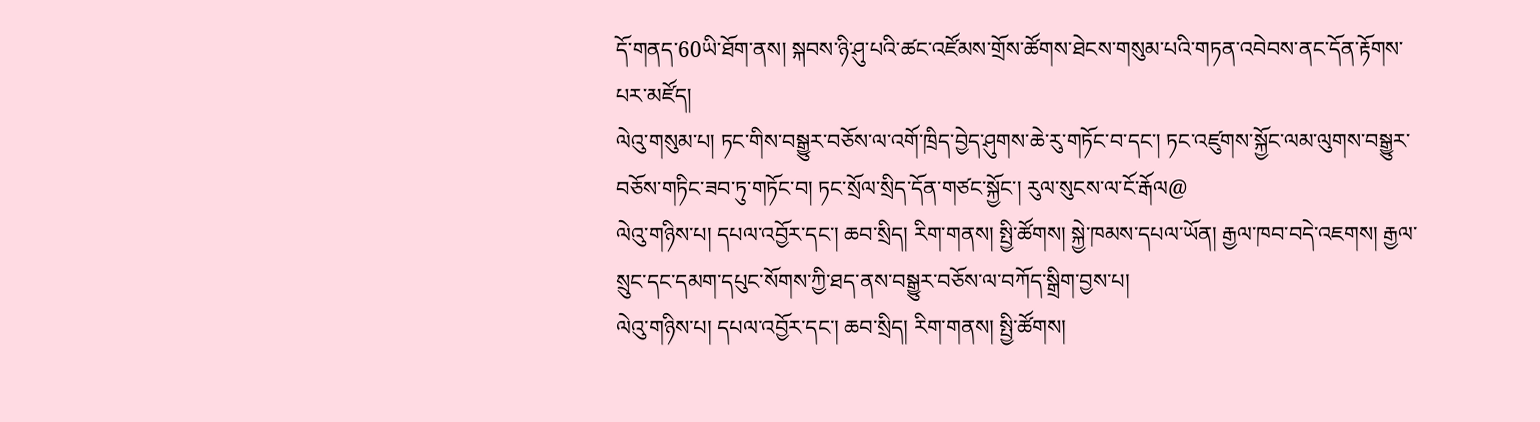དོ་གནད་60ཡི་ཐོག་ནས། སྐབས་ཉི་ཤུ་པའི་ཚང་འཛོམས་གྲོས་ཚོགས་ཐེངས་གསུམ་པའི་གཏན་འབེབས་ནང་དོན་རྟོགས་པར་མཛོད།
ལེའུ་གསུམ་པ། ཏང་གིས་བསྒྱུར་བཅོས་ལ་འགོ་ཁྲིད་བྱེད་ཤུགས་ཆེ་རུ་གཏོང་བ་དང་། ཏང་འཛུགས་སྐྱོང་ལམ་ལུགས་བསྒྱུར་བཅོས་གཏིང་ཟབ་ཏུ་གཏོང་བ། ཏང་སྲོལ་སྲིད་དོན་གཙང་སྐྱོང་། རུལ་སུངས་ལ་ངོ་རྒོལ@
ལེའུ་གཉིས་པ། དཔལ་འབྱོར་དང་། ཆབ་སྲིད། རིག་གནས། སྤྱི་ཚོགས། སྐྱེ་ཁམས་དཔལ་ཡོན། རྒྱལ་ཁབ་བདེ་འཇགས། རྒྱལ་སྲུང་དང་དམག་དཔུང་སོགས་ཀྱི་ཐད་ནས་བསྒྱུར་བཅོས་ལ་བཀོད་སྒྲིག་བྱས་པ།
ལེའུ་གཉིས་པ། དཔལ་འབྱོར་དང་། ཆབ་སྲིད། རིག་གནས། སྤྱི་ཚོགས།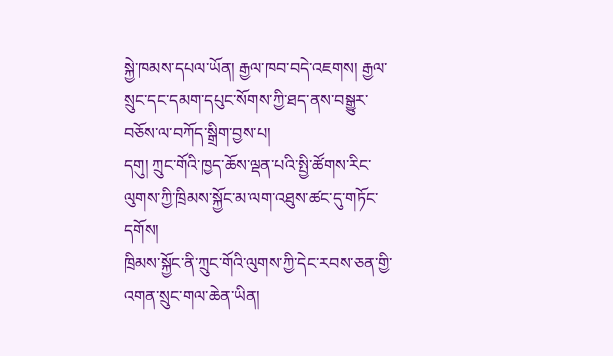སྐྱེ་ཁམས་དཔལ་ཡོན། རྒྱལ་ཁབ་བདེ་འཇགས། རྒྱལ་སྲུང་དང་དམག་དཔུང་སོགས་ཀྱི་ཐད་ནས་བསྒྱུར་བཅོས་ལ་བཀོད་སྒྲིག་བྱས་པ།
དགུ། ཀྲུང་གོའི་ཁྱད་ཆོས་ལྡན་པའི་སྤྱི་ཚོགས་རིང་ལུགས་ཀྱི་ཁྲིམས་སྐྱོང་མ་ལག་འཐུས་ཚང་དུ་གཏོང་དགོས།
ཁྲིམས་སྐྱོང་ནི་ཀྲུང་གོའི་ལུགས་ཀྱི་དེང་རབས་ཅན་གྱི་འགན་སྲུང་གལ་ཆེན་ཡིན།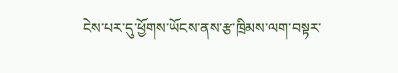ངེས་པར་དུ་ཕྱོགས་ཡོངས་ནས་རྩ་ཁྲིམས་ལག་བསྟར་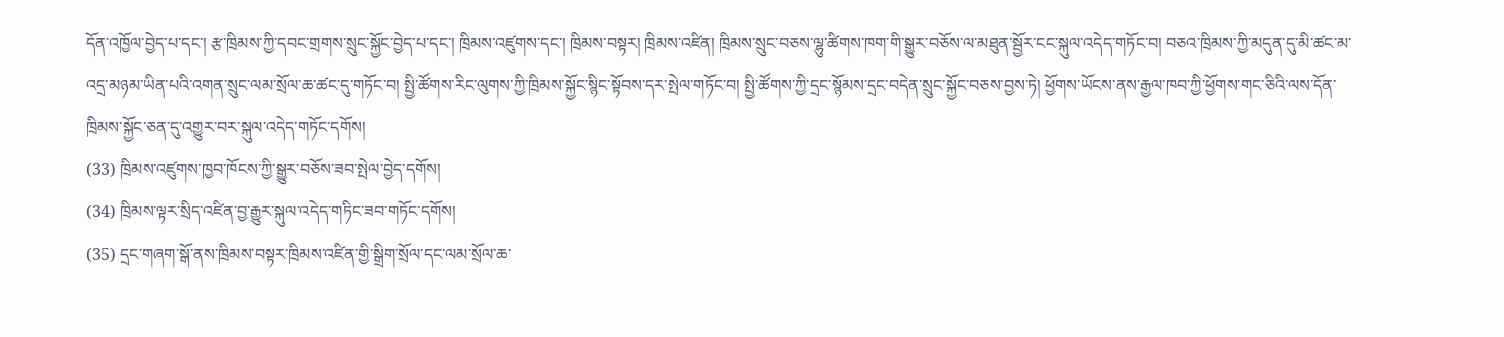དོན་འཁྱོལ་བྱེད་པ་དང་། རྩ་ཁྲིམས་ཀྱི་དབང་གྲགས་སྲུང་སྐྱོང་བྱེད་པ་དང་། ཁྲིམས་འཛུགས་དང་། ཁྲིམས་བསྟར། ཁྲིམས་འཛིན། ཁྲིམས་སྲུང་བཅས་ལྷུ་ཚིགས་ཁག་གི་སྒྱུར་བཅོས་ལ་མཐུན་སྦྱོར་ངང་སྐུལ་འདེད་གཏོང་བ། བཅའ་ཁྲིམས་ཀྱི་མདུན་དུ་མི་ཚང་མ་འདྲ་མཉམ་ཡིན་པའི་འགན་སྲུང་ལམ་སྲོལ་ཆ་ཚང་དུ་གཏོང་བ། སྤྱི་ཚོགས་རིང་ལུགས་ཀྱི་ཁྲིམས་སྐྱོང་སྙིང་སྟོབས་དར་སྤེལ་གཏོང་བ། སྤྱི་ཚོགས་ཀྱི་དྲང་སྙོམས་དྲང་བདེན་སྲུང་སྐྱོང་བཅས་བྱས་ཏེ། ཕྱོགས་ཡོངས་ནས་རྒྱལ་ཁབ་ཀྱི་ཕྱོགས་གང་ཅིའི་ལས་དོན་ཁྲིམས་སྐྱོང་ཅན་དུ་འགྱུར་བར་སྐུལ་འདེད་གཏོང་དགོས།
(33) ཁྲིམས་འཛུགས་ཁྱབ་ཁོངས་ཀྱི་སྒྱུར་བཅོས་ཟབ་སྤེལ་བྱེད་དགོས།
(34) ཁྲིམས་ལྟར་སྲིད་འཛིན་བྱ་རྒྱུར་སྐུལ་འདེད་གཏིང་ཟབ་གཏོང་དགོས།
(35) དྲང་གཞག་སྒོ་ནས་ཁྲིམས་བསྟར་ཁྲིམས་འཛིན་གྱི་སྒྲིག་སྲོལ་དང་ལམ་སྲོལ་ཆ་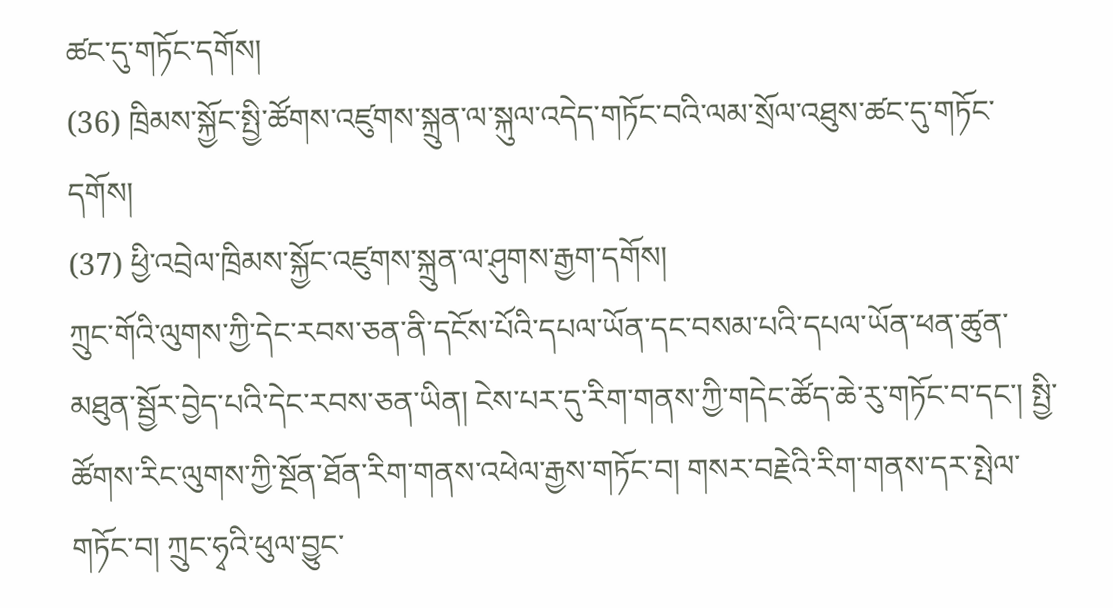ཚང་དུ་གཏོང་དགོས།
(36) ཁྲིམས་སྐྱོང་སྤྱི་ཚོགས་འཛུགས་སྐྲུན་ལ་སྐུལ་འདེད་གཏོང་བའི་ལམ་སྲོལ་འཐུས་ཚང་དུ་གཏོང་དགོས།
(37) ཕྱི་འབྲེལ་ཁྲིམས་སྐྱོང་འཛུགས་སྐྲུན་ལ་ཤུགས་རྒྱག་དགོས།
ཀྲུང་གོའི་ལུགས་ཀྱི་དེང་རབས་ཅན་ནི་དངོས་པོའི་དཔལ་ཡོན་དང་བསམ་པའི་དཔལ་ཡོན་ཕན་ཚུན་མཐུན་སྦྱོར་བྱེད་པའི་དེང་རབས་ཅན་ཡིན། ངེས་པར་དུ་རིག་གནས་ཀྱི་གདེང་ཚོད་ཆེ་རུ་གཏོང་བ་དང་། སྤྱི་ཚོགས་རིང་ལུགས་ཀྱི་སྔོན་ཐོན་རིག་གནས་འཕེལ་རྒྱས་གཏོང་བ། གསར་བརྗེའི་རིག་གནས་དར་སྤེལ་གཏོང་བ། ཀྲུང་ཧྭའི་ཕུལ་བྱུང་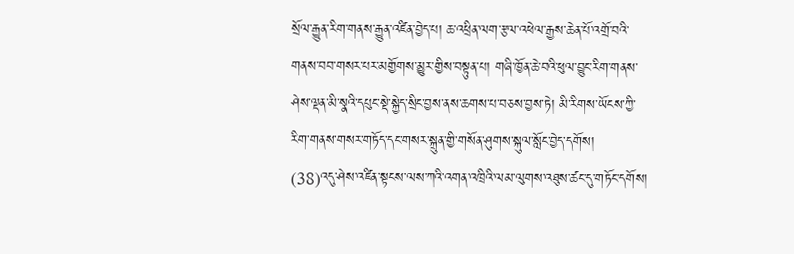སྲོལ་རྒྱུན་རིག་གནས་རྒྱུན་འཛིན་བྱེད་པ། ཆ་འཕྲིན་ལག་རྩལ་འཕེལ་རྒྱས་ཆེན་པོ་འགྲོ་བའི་གནས་བབ་གསར་པར་མགྱོགས་མྱུར་གྱིས་བསྟུན་པ། གཞི་ཁྱོན་ཆེ་བའི་ཕུལ་བྱུང་རིག་གནས་ཤེས་ལྡན་མི་སྣའི་དཔུང་སྡེ་སྐྱེད་སྲིང་བྱས་ནས་ཆགས་པ་བཅས་བྱས་ཏེ། མི་རིགས་ཡོངས་ཀྱི་རིག་གནས་གསར་གཏོད་དང་གསར་སྐྲུན་གྱི་གསོན་ཤུགས་སྐུལ་སློང་བྱེད་དགོས།
(38)འདུ་ཤེས་འཛིན་སྟངས་ལས་ཀའི་འགན་འཁྲིའི་ལམ་ལུགས་འཐུས་ཚང་དུ་གཏོང་དགོས།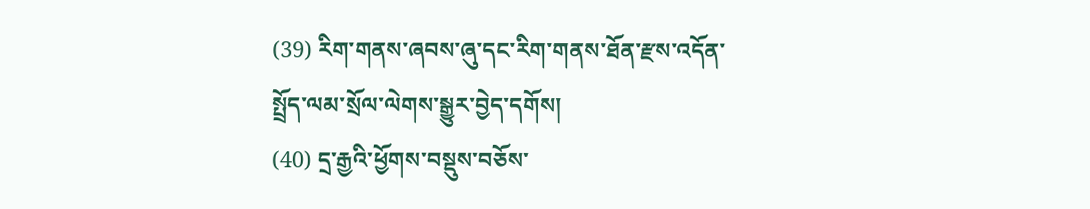(39) རིག་གནས་ཞབས་ཞུ་དང་རིག་གནས་ཐོན་རྫས་འདོན་སྤྲོད་ལམ་སྲོལ་ལེགས་སྒྱུར་བྱེད་དགོས།
(40) དྲ་རྒྱའི་ཕྱོགས་བསྡུས་བཅོས་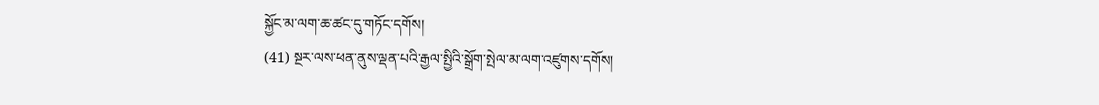སྐྱོང་མ་ལག་ཆ་ཚང་དུ་གཏོང་དགོས།
(41) སྔར་ལས་ཕན་ནུས་ལྡན་པའི་རྒྱལ་སྤྱིའི་སྒྲོག་སྤེལ་མ་ལག་འཛུགས་དགོས།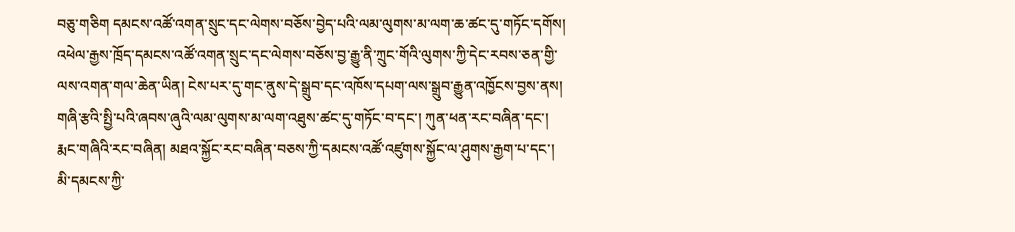བཅུ་གཅིག དམངས་འཚོ་འགན་སྲུང་དང་ལེགས་བཅོས་བྱེད་པའི་ལམ་ལུགས་མ་ལག་ཆ་ཚང་དུ་གཏོང་དགོས།
འཕེལ་རྒྱས་ཁྲོད་དམངས་འཚོ་འགན་སྲུང་དང་ལེགས་བཅོས་བྱ་རྒྱུ་ནི་ཀྲུང་གོའི་ལུགས་ཀྱི་དེང་རབས་ཅན་གྱི་ལས་འགན་གལ་ཆེན་ཡིན། ངེས་པར་དུ་གང་ནུས་དེ་སྒྲུབ་དང་འཁོས་དཔག་ལས་སྒྲུབ་རྒྱུན་འཁྱོངས་བྱས་ནས། གཞི་རྩའི་སྤྱི་པའི་ཞབས་ཞུའི་ལམ་ལུགས་མ་ལག་འཐུས་ཚང་དུ་གཏོང་བ་དང་། ཀུན་ཕན་རང་བཞིན་དང་། རྨང་གཞིའི་རང་བཞིན། མཐའ་སྐྱོང་རང་བཞིན་བཅས་ཀྱི་དམངས་འཚོ་འཛུགས་སྐྱོང་ལ་ཤུགས་རྒྱག་པ་དང་། མི་དམངས་ཀྱི་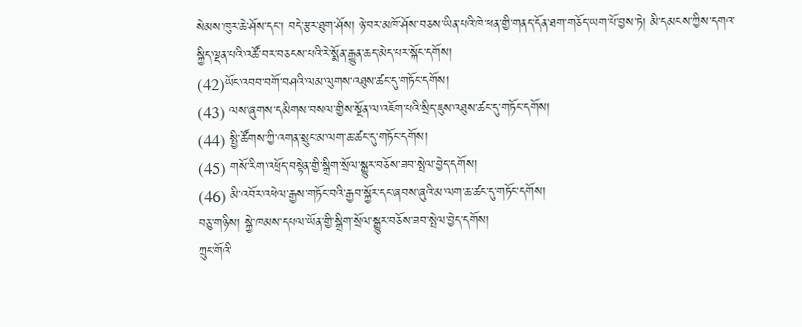སེམས་ཁུར་ཆེ་ཤོས་དང་། བདེ་རྩར་ཐུག་ཤོས། ཉེ་བར་མཁོ་ཤོས་བཅས་ཡིན་པའི་ཁེ་ཕན་གྱི་གནད་དོན་ཐག་གཅོད་ཡག་པོ་བྱས་ཏེ། མི་དམངས་ཀྱིས་དགའ་སྐྱིད་ལྡན་པའི་འཚོ་བར་བཅངས་པའི་རེ་སྨོན་རྒྱུན་ཆད་མེད་པར་སྐོང་དགོས།
(42)ཡོང་འབབ་བགོ་བཤའི་ལམ་ལུགས་འཐུས་ཚང་དུ་གཏོང་དགོས།
(43) ལས་ཞུགས་དམིགས་བསལ་གྱིས་སྔོན་ལ་འཇོག་པའི་སྲིད་ཇུས་འཐུས་ཚང་དུ་གཏོང་དགོས།
(44) སྤྱི་ཚོགས་ཀྱི་འགན་སྲུང་མ་ལག་ཆ་ཚང་དུ་གཏོང་དགོས།
(45) གསོ་རིག་འཕྲོད་བསྟེན་གྱི་སྒྲིག་སྲོལ་སྒྱུར་བཅོས་ཟབ་སྤེལ་བྱེད་དགོས།
(46) མི་འབོར་འཕེལ་རྒྱས་གཏོང་བའི་རྒྱབ་སྐྱོར་དང་ཞབས་ཞུའི་མ་ལག་ཆ་ཚང་དུ་གཏོང་དགོས།
བཅུ་གཉིས། སྐྱེ་ཁམས་དཔལ་ཡོན་གྱི་སྒྲིག་སྲོལ་སྒྱུར་བཅོས་ཟབ་སྤེལ་བྱེད་དགོས།
ཀྲུང་གོའི་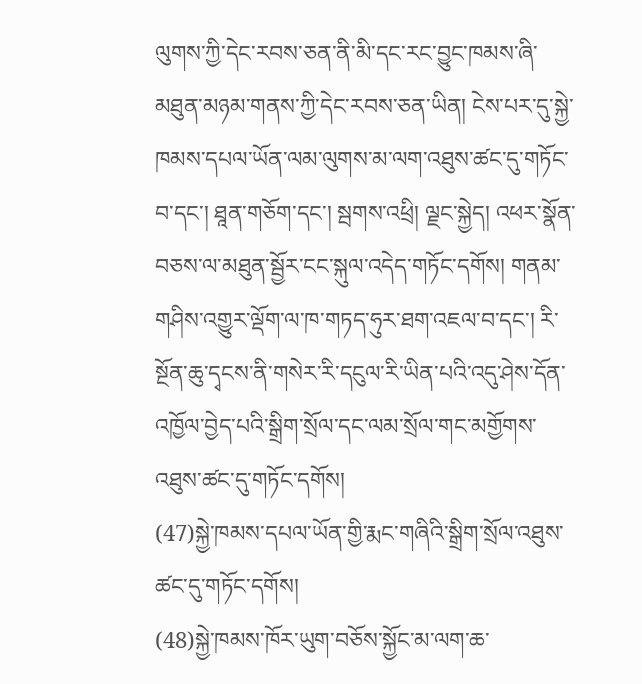ལུགས་ཀྱི་དེང་རབས་ཅན་ནི་མི་དང་རང་བྱུང་ཁམས་ཞི་མཐུན་མཉམ་གནས་ཀྱི་དེང་རབས་ཅན་ཡིན། ངེས་པར་དུ་སྐྱེ་ཁམས་དཔལ་ཡོན་ལམ་ལུགས་མ་ལག་འཐུས་ཚང་དུ་གཏོང་བ་དང་། ཐཱན་གཅོག་དང་། སྦགས་འཕྲི། ལྗང་སྐྱེད། འཕར་སྣོན་བཅས་ལ་མཐུན་སྦྱོར་ངང་སྐུལ་འདེད་གཏོང་དགོས། གནམ་གཤིས་འགྱུར་ལྡོག་ལ་ཁ་གཏད་ཧུར་ཐག་འཇལ་བ་དང་། རི་སྔོན་ཆུ་དྭངས་ནི་གསེར་རི་དངུལ་རི་ཡིན་པའི་འདུ་ཤེས་དོན་འཁྱོལ་བྱེད་པའི་སྒྲིག་སྲོལ་དང་ལམ་སྲོལ་གང་མགྱོགས་འཐུས་ཚང་དུ་གཏོང་དགོས།
(47)སྐྱེ་ཁམས་དཔལ་ཡོན་གྱི་རྨང་གཞིའི་སྒྲིག་སྲོལ་འཐུས་ཚང་དུ་གཏོང་དགོས།
(48)སྐྱེ་ཁམས་ཁོར་ཡུག་བཅོས་སྐྱོང་མ་ལག་ཆ་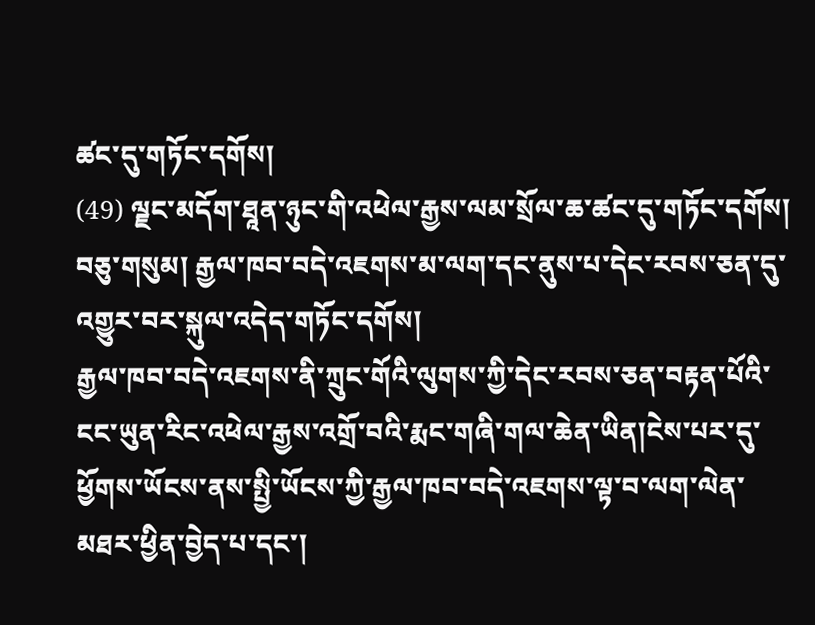ཚང་དུ་གཏོང་དགོས།
(49) ལྗང་མདོག་ཐཱན་ཉུང་གི་འཕེལ་རྒྱས་ལམ་སྲོལ་ཆ་ཚང་དུ་གཏོང་དགོས།
བཅུ་གསུམ། རྒྱལ་ཁབ་བདེ་འཇགས་མ་ལག་དང་ནུས་པ་དེང་རབས་ཅན་དུ་འགྱུར་བར་སྐུལ་འདེད་གཏོང་དགོས།
རྒྱལ་ཁབ་བདེ་འཇགས་ནི་ཀྲུང་གོའི་ལུགས་ཀྱི་དེང་རབས་ཅན་བརྟན་པོའི་ངང་ཡུན་རིང་འཕེལ་རྒྱས་འགྲོ་བའི་རྨང་གཞི་གལ་ཆེན་ཡིན།ངེས་པར་དུ་ཕྱོགས་ཡོངས་ནས་སྤྱི་ཡོངས་ཀྱི་རྒྱལ་ཁབ་བདེ་འཇགས་ལྟ་བ་ལག་ལེན་མཐར་ཕྱིན་བྱེད་པ་དང་།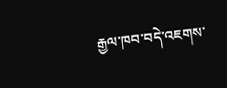རྒྱལ་ཁབ་བདེ་འཇགས་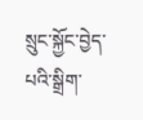སྲུང་སྐྱོང་བྱེད་པའི་སྒྲིག་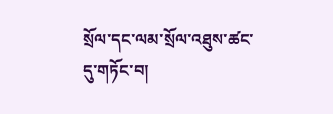སྲོལ་དང་ལམ་སྲོལ་འཐུས་ཚང་དུ་གཏོང་བ།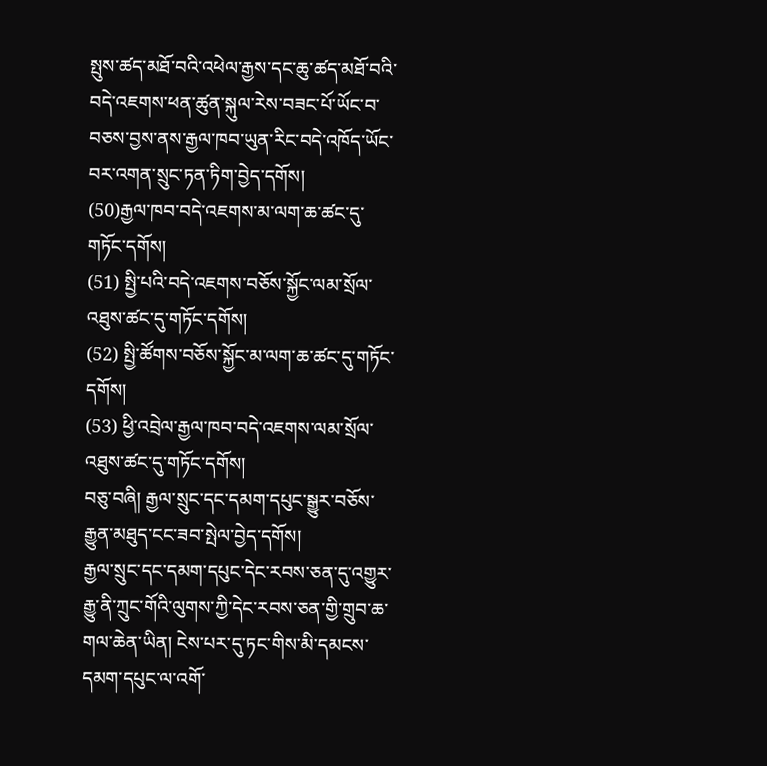སྤུས་ཚད་མཐོ་བའི་འཕེལ་རྒྱས་དང་ཆུ་ཚད་མཐོ་བའི་བདེ་འཇགས་ཕན་ཚུན་སྐུལ་རེས་བཟང་པོ་ཡོང་བ་བཅས་བྱས་ནས་རྒྱལ་ཁབ་ཡུན་རིང་བདེ་འཁོད་ཡོང་བར་འགན་སྲུང་ཏན་ཏིག་བྱེད་དགོས།
(50)རྒྱལ་ཁབ་བདེ་འཇགས་མ་ལག་ཆ་ཚང་དུ་གཏོང་དགོས།
(51) སྤྱི་པའི་བདེ་འཇགས་བཅོས་སྐྱོང་ལམ་སྲོལ་འཐུས་ཚང་དུ་གཏོང་དགོས།
(52) སྤྱི་ཚོགས་བཅོས་སྐྱོང་མ་ལག་ཆ་ཚང་དུ་གཏོང་དགོས།
(53) ཕྱི་འབྲེལ་རྒྱལ་ཁབ་བདེ་འཇགས་ལམ་སྲོལ་འཐུས་ཚང་དུ་གཏོང་དགོས།
བཅུ་བཞི། རྒྱལ་སྲུང་དང་དམག་དཔུང་སྒྱུར་བཅོས་རྒྱུན་མཐུད་ངང་ཟབ་སྤེལ་བྱེད་དགོས།
རྒྱལ་སྲུང་དང་དམག་དཔུང་དེང་རབས་ཅན་དུ་འགྱུར་རྒྱུ་ནི་ཀྲུང་གོའི་ལུགས་ཀྱི་དེང་རབས་ཅན་གྱི་གྲུབ་ཆ་གལ་ཆེན་ཡིན། ངེས་པར་དུ་ཏང་གིས་མི་དམངས་དམག་དཔུང་ལ་འགོ་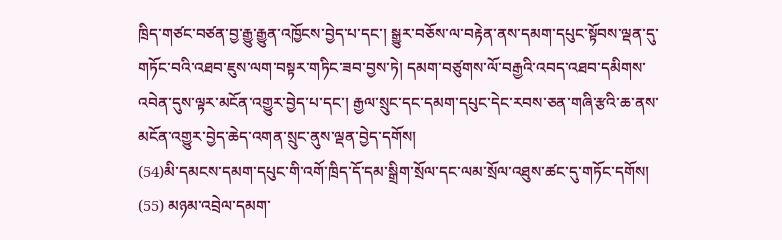ཁྲིད་གཙང་བཙན་བྱ་རྒྱུ་རྒྱུན་འཁྱོངས་བྱེད་པ་དང་། སྒྱུར་བཅོས་ལ་བརྟེན་ནས་དམག་དཔུང་སྟོབས་ལྡན་དུ་གཏོང་བའི་འཐབ་ཇུས་ལག་བསྟར་གཏིང་ཟབ་བྱས་ཏེ། དམག་བཙུགས་ལོ་བརྒྱའི་འབད་འཐབ་དམིགས་འབེན་དུས་ལྟར་མངོན་འགྱུར་བྱེད་པ་དང་། རྒྱལ་སྲུང་དང་དམག་དཔུང་དེང་རབས་ཅན་གཞི་རྩའི་ཆ་ནས་མངོན་འགྱུར་བྱེད་ཆེད་འགན་སྲུང་ནུས་ལྡན་བྱེད་དགོས།
(54)མི་དམངས་དམག་དཔུང་གི་འགོ་ཁྲིད་དོ་དམ་སྒྲིག་སྲོལ་དང་ལམ་སྲོལ་འཐུས་ཚང་དུ་གཏོང་དགོས།
(55) མཉམ་འབྲེལ་དམག་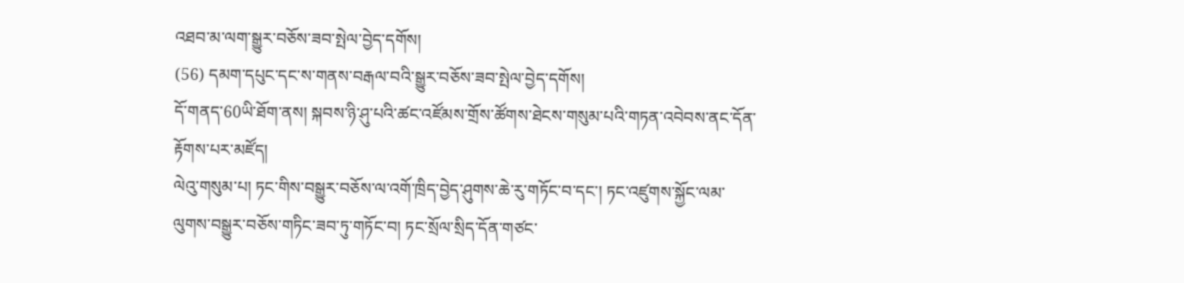འཐབ་མ་ལག་སྒྱུར་བཅོས་ཟབ་སྤེལ་བྱེད་དགོས།
(56) དམག་དཔུང་དང་ས་གནས་བརྒལ་བའི་སྒྱུར་བཅོས་ཟབ་སྤེལ་བྱེད་དགོས།
དོ་གནད་60ཡི་ཐོག་ནས། སྐབས་ཉི་ཤུ་པའི་ཚང་འཛོམས་གྲོས་ཚོགས་ཐེངས་གསུམ་པའི་གཏན་འབེབས་ནང་དོན་རྟོགས་པར་མཛོད།
ལེའུ་གསུམ་པ། ཏང་གིས་བསྒྱུར་བཅོས་ལ་འགོ་ཁྲིད་བྱེད་ཤུགས་ཆེ་རུ་གཏོང་བ་དང་། ཏང་འཛུགས་སྐྱོང་ལམ་ལུགས་བསྒྱུར་བཅོས་གཏིང་ཟབ་ཏུ་གཏོང་བ། ཏང་སྲོལ་སྲིད་དོན་གཙང་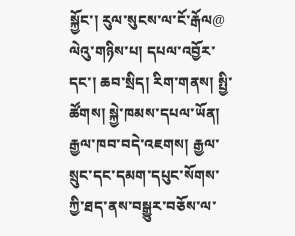སྐྱོང་། རུལ་སུངས་ལ་ངོ་རྒོལ@
ལེའུ་གཉིས་པ། དཔལ་འབྱོར་དང་། ཆབ་སྲིད། རིག་གནས། སྤྱི་ཚོགས། སྐྱེ་ཁམས་དཔལ་ཡོན། རྒྱལ་ཁབ་བདེ་འཇགས། རྒྱལ་སྲུང་དང་དམག་དཔུང་སོགས་ཀྱི་ཐད་ནས་བསྒྱུར་བཅོས་ལ་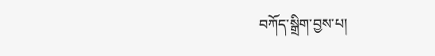བཀོད་སྒྲིག་བྱས་པ།